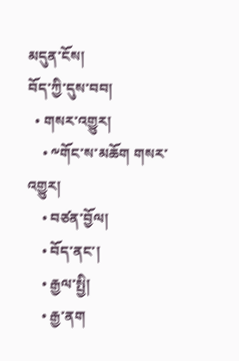མདུན་ངོས།
བོད་ཀྱི་དུས་བབ།
  • གསར་འགྱུར།
    • ༸གོང་ས་མཆོག གསར་འགྱུར།
    • བཙན་བྱོལ།
    • བོད་ནང་།
    • རྒྱལ་སྤྱི།
    • རྒྱ་ནག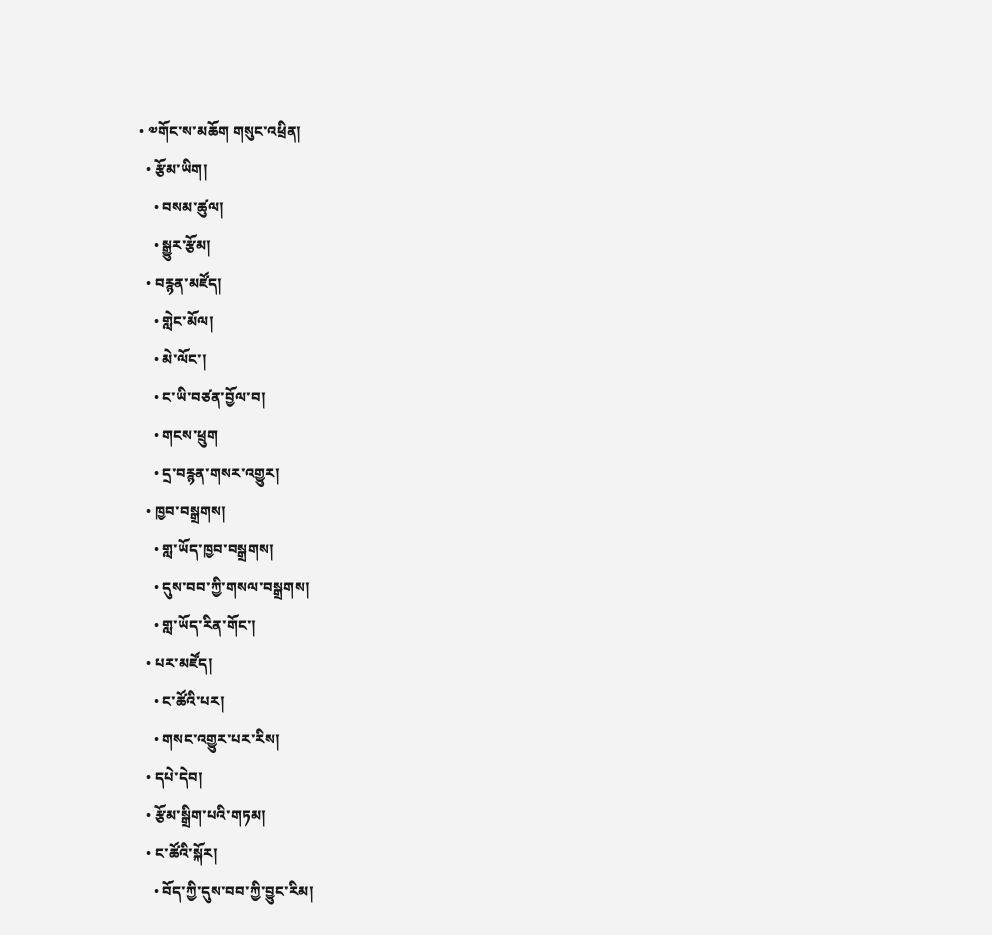• ༧གོང་ས་མཆོག གསུང་འཕྲིན།
  • རྩོམ་ཡིག།
    • བསམ་ཚུལ།
    • སྒྱུར་རྩོམ།
  • བརྙན་མཛོད།
    • གླེང་མོལ།
    • མེ་ལོང་།
    • ང་ཡི་བཙན་བྱོལ་བ།
    • གངས་ཕྲུག
    • དྲ་བརྙན་གསར་འགྱུར།
  • ཁྱབ་བསྒྲགས།
    • གླ་ཡོད་ཁྱབ་བསྒྲགས།
    • དུས་བབ་ཀྱི་གསལ་བསྒྲགས།
    • གླ་ཡོད་རིན་གོང་།
  • པར་མཛོད།
    • ང་ཚོའི་པར།
    • གསང་འགྱུར་པར་རིས།
  • དཔེ་དེབ།
  • རྩོམ་སྒྲིག་པའི་གཏམ།
  • ང་ཚོའི་སྐོར།
    • བོད་ཀྱི་དུས་བབ་ཀྱི་བྱུང་རིམ།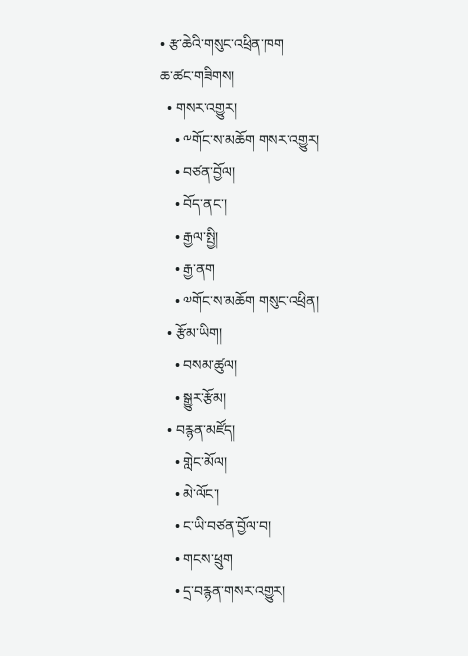• རྩ་ཆེའི་གསུང་འཕྲིན་ཁག
ཆ་ཚང་གཟིགས།
  • གསར་འགྱུར།
    • ༸གོང་ས་མཆོག གསར་འགྱུར།
    • བཙན་བྱོལ།
    • བོད་ནང་།
    • རྒྱལ་སྤྱི།
    • རྒྱ་ནག
    • ༧གོང་ས་མཆོག གསུང་འཕྲིན།
  • རྩོམ་ཡིག།
    • བསམ་ཚུལ།
    • སྒྱུར་རྩོམ།
  • བརྙན་མཛོད།
    • གླེང་མོལ།
    • མེ་ལོང་།
    • ང་ཡི་བཙན་བྱོལ་བ།
    • གངས་ཕྲུག
    • དྲ་བརྙན་གསར་འགྱུར།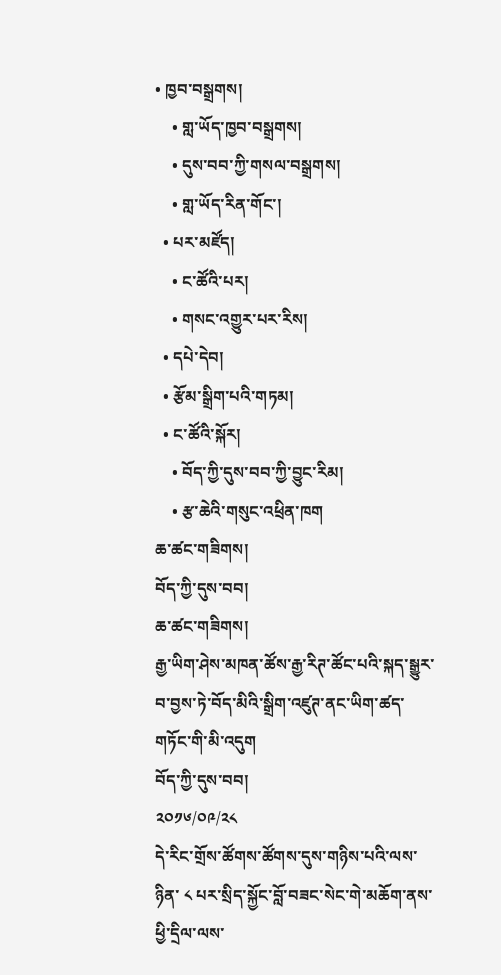• ཁྱབ་བསྒྲགས།
    • གླ་ཡོད་ཁྱབ་བསྒྲགས།
    • དུས་བབ་ཀྱི་གསལ་བསྒྲགས།
    • གླ་ཡོད་རིན་གོང་།
  • པར་མཛོད།
    • ང་ཚོའི་པར།
    • གསང་འགྱུར་པར་རིས།
  • དཔེ་དེབ།
  • རྩོམ་སྒྲིག་པའི་གཏམ།
  • ང་ཚོའི་སྐོར།
    • བོད་ཀྱི་དུས་བབ་ཀྱི་བྱུང་རིམ།
    • རྩ་ཆེའི་གསུང་འཕྲིན་ཁག
ཆ་ཚང་གཟིགས།
བོད་ཀྱི་དུས་བབ།
ཆ་ཚང་གཟིགས།
རྒྱ་ཡིག་ཤེས་མཁན་ཚོས་རྒྱ་རིཊ་ཚོང་པའི་སྐད་སྒྱུར་བ་བྱས་ཏེ་བོད་མིའི་སྒྲིག་འཛུཊ་ནང་ཡིག་ཚད་གཏོང་གི་མི་འདུག
བོད་ཀྱི་དུས་བབ།
༢༠༡༦/༠༩/༢༨
དེ་རིང་གྲོས་ཚོགས་ཚོགས་དུས་གཉིས་པའི་ལས་ཉིན་ ༨ པར་སྲིད་སྐྱོང་བློ་བཟང་སེང་གེ་མཆོག་ནས་ཕྱི་དྲིལ་ལས་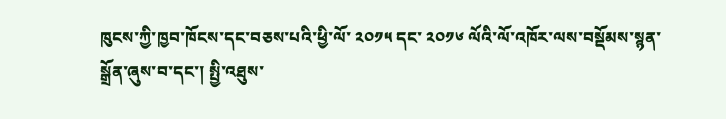ཁུངས་ཀྱི་ཁྱབ་ཁོངས་དང་བཅས་པའི་ཕྱི་ལོ་ ༢༠༡༥ དང་ ༢༠༡༦ ལོའི་ལོ་འཁོར་ལས་བསྡོམས་སྙན་སྒྲོན་ཞུས་བ་དང་། སྤྱི་འཐུས་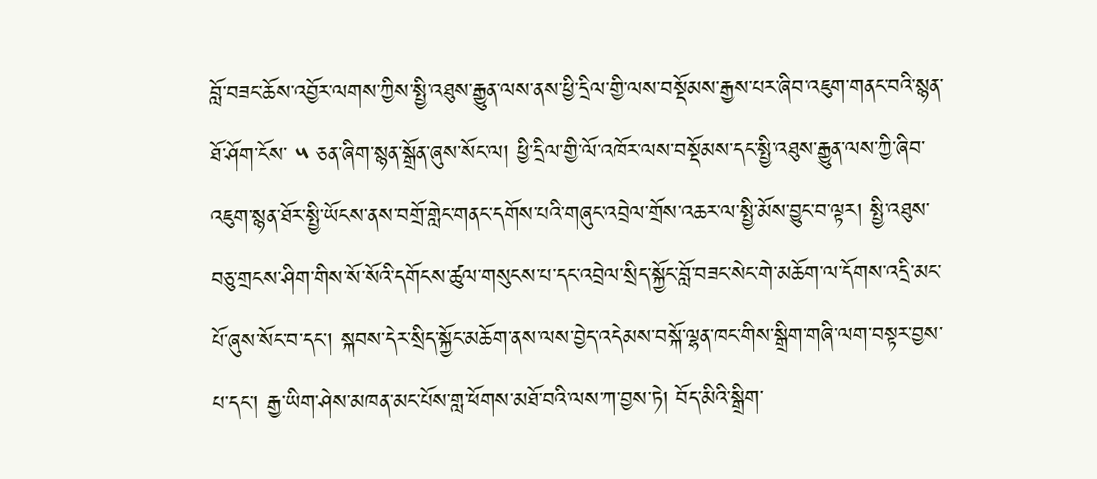བློ་བཟང་ཆོས་འབྱོར་ལགས་ཀྱིས་སྤྱི་འཐུས་རྒྱུན་ལས་ནས་ཕྱི་དྲིལ་གྱི་ལས་བསྡོམས་རྒྱས་པར་ཞིབ་འཇུག་གནང་བའི་སྙན་ཐོ་ཤོག་ངོས་ ༥ ཅན་ཞིག་སྙན་སྒྲོན་ཞུས་སོང་ལ། ཕྱི་དྲིལ་གྱི་ལོ་འཁོར་ལས་བསྡོམས་དང་སྤྱི་འཐུས་རྒྱུན་ལས་ཀྱི་ཞིབ་འཇུག་སྙན་ཐོར་སྤྱི་ཡོངས་ནས་བགྲོ་གླེང་གནང་དགོས་པའི་གཞུང་འབྲེལ་གྲོས་འཆར་ལ་སྤྱི་མོས་བྱུང་བ་ལྟར། སྤྱི་འཐུས་བཅུ་གྲངས་ཤིག་གིས་སོ་སོའི་དགོངས་ཚུལ་གསུངས་པ་དང་འབྲེལ་སྲིད་སྐྱོང་བློ་བཟང་སེང་གེ་མཆོག་ལ་དོགས་འདྲི་མང་པོ་ཞུས་སོང་བ་དང་། སྐབས་དེར་སྲིད་སྐྱོང་མཆོག་ནས་ལས་བྱེད་འདེམས་བསྐོ་ལྷན་ཁང་གིས་སྒྲིག་གཞི་ལག་བསྟར་བྱས་པ་དང་། རྒྱ་ཡིག་ཤེས་མཁན་མང་པོས་གླ་ཕོགས་མཐོ་བའི་ལས་ཀ་བྱས་ཏེ། བོད་མིའི་སྒྲིག་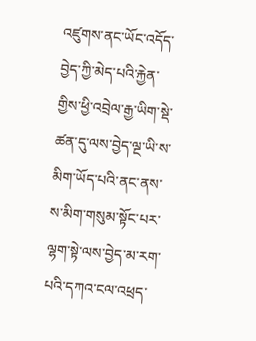འཛུགས་ནང་ཡོང་འདོད་བྱེད་ཀྱི་མེད་པའི་རྐྱེན་གྱིས་ཕྱི་འབྲེལ་རྒྱ་ཡིག་སྡེ་ཚན་དུ་ལས་བྱེད་ལྔ་ཡི་ས་མིག་ཡོད་པའི་ནང་ནས་ས་མིག་གསུམ་སྟོང་པར་ལྷག་སྟེ་ལས་བྱེད་མ་རག་པའི་དཀའ་ངལ་འཕྲད་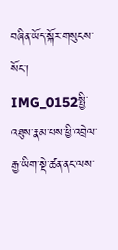བཞིན་ཡོད་སྐོར་གསུངས་སོང་།
IMG_0152སྤྱི་འཐུས་རྣམ་པས་ཕྱི་འབྲེལ་རྒྱ་ཡིག་སྡེ་ཚན་ནང་ལས་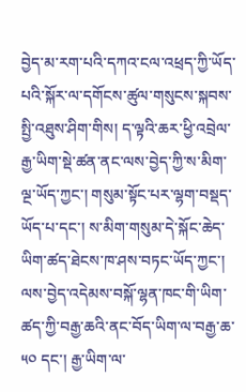བྱེད་མ་རག་པའི་དཀའ་ངལ་འཕྲད་ཀྱི་ཡོད་པའི་སྐོར་ལ་དགོངས་ཚུལ་གསུངས་སྐབས་སྤྱི་འཐུས་ཤིག་གིས། ད་ལྟའི་ཆར་ཕྱི་འབྲེལ་རྒྱ་ཡིག་སྡེ་ཚན་ནང་ལས་བྱེད་ཀྱི་ས་མིག་ལྔ་ཡོད་ཀྱང་། གསུམ་སྟོང་པར་ལྷག་བསྡད་ཡོད་པ་དང་། ས་མིག་གསུམ་དེ་སྐོང་ཆེད་ཡིག་ཚད་ཐེངས་ཁ་ཤས་བཏང་ཡོད་ཀྱང་། ལས་བྱེད་འདེམས་བསྐོ་ལྷན་ཁང་གི་ཡིག་ཚད་ཀྱི་བརྒྱ་ཆའི་ནང་བོད་ཡིག་ལ་བརྒྱ་ཆ་ ༥༠ དང་། རྒྱ་ཡིག་ལ་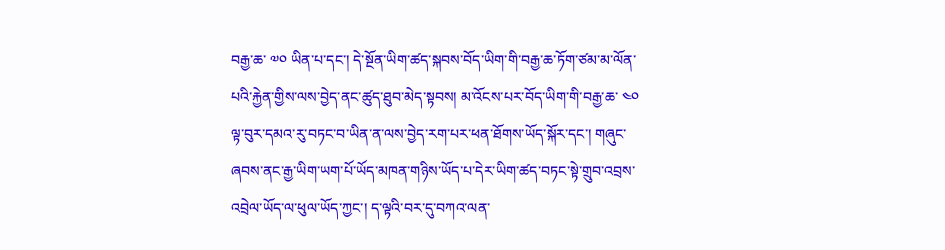བརྒྱ་ཆ་ ༧༠ ཡིན་པ་དང་། དེ་སྔོན་ཡིག་ཚད་སྐབས་བོད་ཡིག་གི་བརྒྱ་ཆ་ཏོག་ཙམ་མ་ལོན་པའི་རྐྱེན་གྱིས་ལས་བྱེད་ནང་ཚུད་ཐུབ་མེད་སྟབས། མ་འོངས་པར་བོད་ཡིག་གི་བརྒྱ་ཆ་ ༤༠ ལྟ་བུར་དམའ་རུ་བཏང་བ་ཡིན་ན་ལས་བྱེད་རག་པར་ཕན་ཐོགས་ཡོད་སྐོར་དང་། གཞུང་ཞབས་ནང་རྒྱ་ཡིག་ཡག་པོ་ཡོད་མཁན་གཉིས་ཡོད་པ་དེར་ཡིག་ཚད་བཏང་སྟེ་གྲུབ་འབྲས་འབྲེལ་ཡོད་ལ་ཕུལ་ཡོད་ཀྱང་། ད་ལྟའི་བར་དུ་བཀའ་ལན་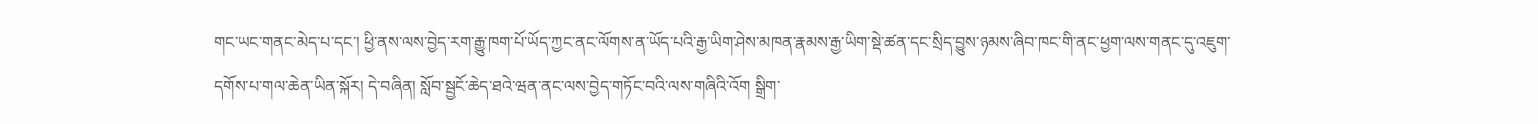གང་ཡང་གནང་མེད་པ་དང་། ཕྱི་ནས་ལས་བྱེད་རག་རྒྱུ་ཁག་པོ་ཡོད་ཀྱང་ནང་ལོགས་ན་ཡོད་པའི་རྒྱ་ཡིག་ཤེས་མཁན་རྣམས་རྒྱ་ཡིག་སྡེ་ཚན་དང་སྲིད་བྱུས་ཉམས་ཞིབ་ཁང་གི་ནང་ཕྱག་ལས་གནང་དུ་འཇུག་དགོས་པ་གལ་ཆེན་ཡིན་སྐོར། དེ་བཞིན། སློབ་སྦྱངོ་ཆེད་ཐའེ་ཝན་ནང་ལས་བྱེད་གཏོང་བའི་ལས་གཞིའི་འོག སྒྲིག་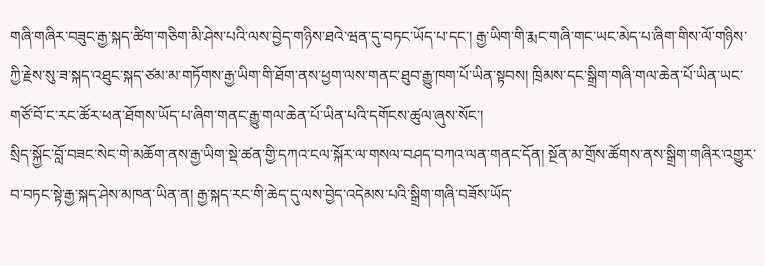གཞི་གཞིར་བཟུང་རྒྱ་སྐད་ཚིག་གཅིག་མི་ཤེས་པའི་ལས་བྱེད་གཉིས་ཐའེ་ཝན་དུ་བཏང་ཡོད་པ་དང་། རྒྱ་ཡིག་གི་རྨང་གཞི་གང་ཡང་མེད་པ་ཞིག་གིས་ལོ་གཉིས་ཀྱི་རྗེས་སུ་ཟ་སྐད་འཐུང་སྐད་ཙམ་མ་གཏོགས་རྒྱ་ཡིག་གི་ཐོག་ནས་ཕྱག་ལས་གནང་ཐུབ་རྒྱུ་ཁག་པོ་ཡིན་སྟབས། ཁྲིམས་དང་སྒྲིག་གཞི་གལ་ཆེན་པོ་ཡིན་ཡང་གཙོ་བོ་ང་རང་ཚོར་ཕན་ཐོགས་ཡོད་པ་ཞིག་གནང་རྒྱུ་གལ་ཆེན་པོ་ཡིན་པའི་དགོངས་ཚུལ་ཞུས་སོང་།
སྲིད་སྐྱོང་བློ་བཟང་སེང་གེ་མཆོག་ནས་རྒྱ་ཡིག་སྡེ་ཚན་གྱི་དཀའ་ངལ་སྐོར་ལ་གསལ་བཤད་བཀའ་ལན་གནང་དོན། སྔོན་མ་གྲོས་ཚོགས་ནས་སྒྲིག་གཞིར་འགྱུར་བ་བཏང་སྟེ་རྒྱ་སྐད་ཤེས་མཁན་ཡིན་ན། རྒྱ་སྐད་རང་གི་ཆེད་དུ་ལས་བྱེད་འདེམས་པའི་སྒྲིག་གཞི་བཟོས་ཡོད་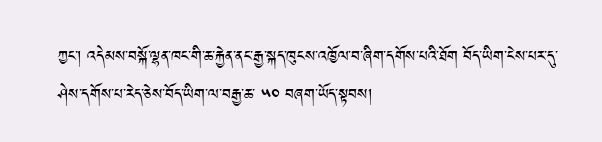ཀྱང་། འདེམས་བསྐོ་ལྷན་ཁང་གི་ཆ་རྐྱེན་ནང་རྒྱ་སྐད་ཁུངས་འཁྱོལ་བ་ཞིག་དགོས་པའི་ཐོག བོད་ཡིག་ངེས་པར་དུ་ཤེས་དགོས་པ་རེད་ཅེས་བོད་ཡིག་ལ་བརྒྱ་ཆ་ ༥༠ བཞག་ཡོད་སྟབས།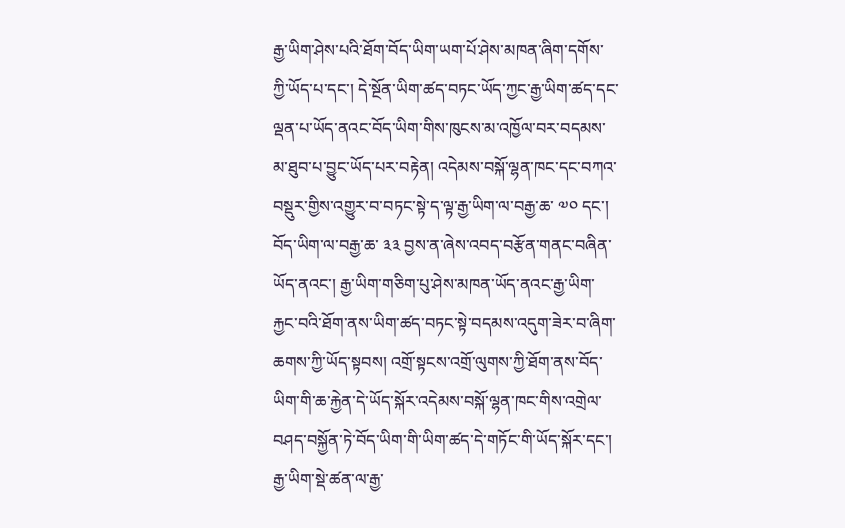རྒྱ་ཡིག་ཤེས་པའི་ཐོག་བོད་ཡིག་ཡག་པོ་ཤེས་མཁན་ཞིག་དགོས་ཀྱི་ཡོད་པ་དང་། དེ་སྔོན་ཡིག་ཚད་བཏང་ཡོད་ཀྱང་རྒྱ་ཡིག་ཚད་དང་ལྡན་པ་ཡོད་ནའང་བོད་ཡིག་གིས་ཁུངས་མ་འཁྱོལ་བར་བདམས་མ་ཐུབ་པ་བྱུང་ཡོད་པར་བརྟེན། འདེམས་བསྐོ་ལྷན་ཁང་དང་བཀའ་བསྡུར་གྱིས་འགྱུར་བ་བཏང་སྟེ་ད་ལྟ་རྒྱ་ཡིག་ལ་བརྒྱ་ཆ་ ༧༠ དང་། བོད་ཡིག་ལ་བརྒྱ་ཆ་ ༣༣ བྱས་ན་ཞེས་འབད་བརྩོན་གནང་བཞིན་ཡོད་ནའང་། རྒྱ་ཡིག་གཅིག་པུ་ཤེས་མཁན་ཡོད་ནའང་རྒྱ་ཡིག་རྐྱང་བའི་ཐོག་ནས་ཡིག་ཚད་བཏང་སྟེ་བདམས་འདུག་ཟེར་བ་ཞིག་ཆགས་ཀྱི་ཡོད་སྟབས། འགྲོ་སྟངས་འགྲོ་ལུགས་ཀྱི་ཐོག་ནས་བོད་ཡིག་གི་ཆ་རྐྱེན་དེ་ཡོད་སྐོར་འདེམས་བསྐོ་ལྷན་ཁང་གིས་འགྲེལ་བཤད་བསྐྱོན་ཏེ་བོད་ཡིག་གི་ཡིག་ཚད་དེ་གཏོང་གི་ཡོད་སྐོར་དང་། རྒྱ་ཡིག་སྡེ་ཚན་ལ་རྒྱ་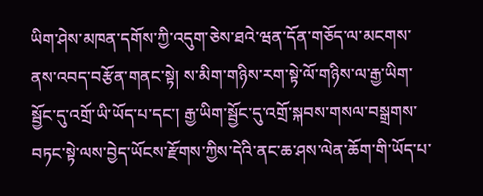ཡིག་ཤེས་མཁན་དགོས་ཀྱི་འདུག་ཅེས་ཐའེ་ཝན་དོན་གཅོད་ལ་མངགས་ནས་འབད་བརྩོན་གནང་སྟེ། ས་མིག་གཉིས་རག་སྟེ་ལོ་གཉིས་ལ་རྒྱ་ཡིག་སྦྱོང་དུ་འགྲོ་ཡི་ཡོད་པ་དང་། རྒྱ་ཡིག་སྦྱོང་དུ་འགྲོ་སྐབས་གསལ་བསྒྲགས་བཏང་སྟེ་ལས་བྱེད་ཡོངས་རྫོགས་ཀྱིས་དེའི་ནང་ཆ་ཤས་ལེན་ཆོག་གི་ཡོད་པ་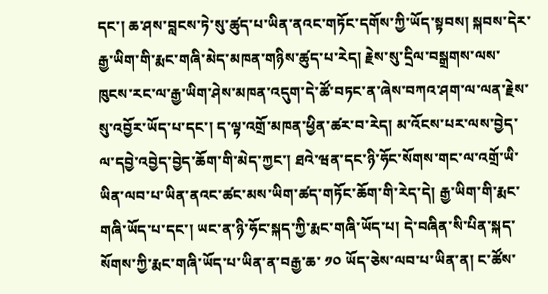དང་། ཆ་ཤས་བླངས་ཏེ་སུ་ཚུད་པ་ཡིན་ནའང་གཏོང་དགོས་ཀྱི་ཡོད་སྟབས། སྐབས་དེར་རྒྱ་ཡིག་གི་རྨང་གཞི་མེད་མཁན་གཉིས་ཚུད་པ་རེད། རྗེས་སུ་དྲིལ་བསྒྲགས་ལས་ཁུངས་རང་ལ་རྒྱ་ཡིག་ཤེས་མཁན་འདུག་དེ་ཚོ་བཏང་ན་ཞེས་བཀའ་ཤག་ལ་ལན་རྗེས་སུ་འབྱོར་ཡོད་པ་དང་། ད་ལྟ་འགྲོ་མཁན་ཕྱིན་ཚར་བ་རེད། མ་འོངས་པར་ལས་བྱེད་ལ་དབྱེ་འབྱེད་བྱེད་ཆོག་གི་མེད་ཀྱང་། ཐའེ་ཝན་དང་ཉི་ཧོང་སོགས་གང་ལ་འགྲོ་ཡི་ཡིན་ལབ་པ་ཡིན་ནའང་ཚང་མས་ཡིག་ཚད་གཏོང་ཆོག་གི་རེད་དེ། རྒྱ་ཡིག་གི་རྨང་གཞི་ཡོད་པ་དང་། ཡང་ན་ཉི་ཧོང་སྐད་ཀྱི་རྨང་གཞི་ཡོད་པ། དེ་བཞིན་སི་པིན་སྐད་སོགས་ཀྱི་རྨང་གཞི་ཡོད་པ་ཡིན་ན་བརྒྱ་ཆ་ ༡༠ ཡོད་ཅེས་ལབ་པ་ཡིན་ན། ང་ཚོས་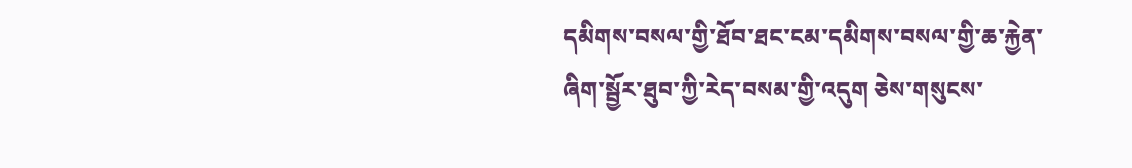དམིགས་བསལ་གྱི་ཐོབ་ཐང་ངམ་དམིགས་བསལ་གྱི་ཆ་རྐྱེན་ཞིག་སྦྱོར་ཐུབ་ཀྱི་རེད་བསམ་གྱི་འདུག ཅེས་གསུངས་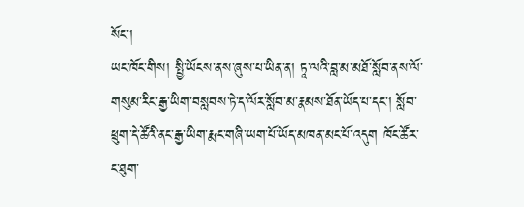སོང་།
ཡང་ཁོང་གིས། སྤྱི་ཡོངས་ནས་ཞུས་པ་ཡིན་ན། ཏཱ་ལའི་བླ་མ་མཐོ་སློབ་ནས་ལོ་གསུམ་རིང་རྒྱ་ཡིག་བསླབས་ཏེ་ད་ལོར་སློབ་མ་རྣམས་ཐོན་ཡོད་པ་དང་། སློབ་ཕྲུག་དེ་ཚོའི་ནང་རྒྱ་ཡིག་རྨང་གཞི་ཡག་པོ་ཡོད་མཁན་མང་པོ་འདུག ཁོང་ཚོར་ང་ཐུག་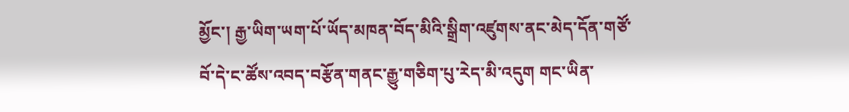མྱོང་། རྒྱ་ཡིག་ཡག་པོ་ཡོད་མཁན་བོད་མིའི་སྒྲིག་འཛུགས་ནང་མེད་དོན་གཙོ་བོ་དེ་ང་ཚོས་འབད་བརྩོན་གནང་རྒྱུ་གཅིག་པུ་རེད་མི་འདུག གང་ཡིན་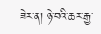ཟེར་ན། ཉེ་བའི་ཆར་རྒྱ་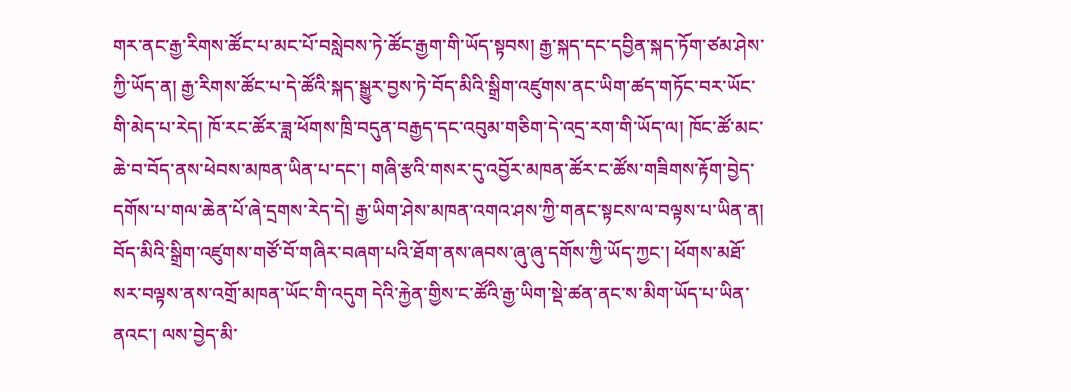གར་ནང་རྒྱ་རིགས་ཚོང་པ་མང་པོ་བསླེབས་ཏེ་ཚོང་རྒྱག་གི་ཡོད་སྟབས། རྒྱ་སྐད་དང་དབྱིན་སྐད་ཏོག་ཙམ་ཤེས་ཀྱི་ཡོད་ན། རྒྱ་རིགས་ཚོང་པ་དེ་ཚོའི་སྐད་སྒྱུར་བྱས་ཏེ་བོད་མིའི་སྒྲིག་འཛུགས་ནང་ཡིག་ཚད་གཏོང་བར་ཡོང་གི་མེད་པ་རེད། ཁོ་རང་ཚོར་ཟླ་ཕོགས་ཁྲི་བདུན་བརྒྱད་དང་འབུམ་གཅིག་དེ་འདྲ་རག་གི་ཡོད་ལ། ཁོང་ཚོ་མང་ཆེ་བ་བོད་ནས་ཕེབས་མཁན་ཡིན་པ་དང་། གཞི་རྩའི་གསར་དུ་འབྱོར་མཁན་ཚོར་ང་ཚོས་གཟིགས་རྟོག་བྱེད་དགོས་པ་གལ་ཆེན་པོ་ཞེ་དྲགས་རེད་དེ། རྒྱ་ཡིག་ཤེས་མཁན་འགའ་ཤས་ཀྱི་གནང་སྟངས་ལ་བལྟས་པ་ཡིན་ན། བོད་མིའི་སྒྲིག་འཛུགས་གཙོ་བོ་གཞིར་བཞག་པའི་ཐོག་ནས་ཞབས་ཞུ་ཞུ་དགོས་ཀྱི་ཡོད་ཀྱང་། ཕོགས་མཐོ་སར་བལྟས་ནས་འགྲོ་མཁན་ཡོང་གི་འདུག དེའི་རྐྱེན་གྱིས་ང་ཚོའི་རྒྱ་ཡིག་སྡེ་ཚན་ནང་ས་མིག་ཡོད་པ་ཡིན་ནའང་། ལས་བྱེད་མི་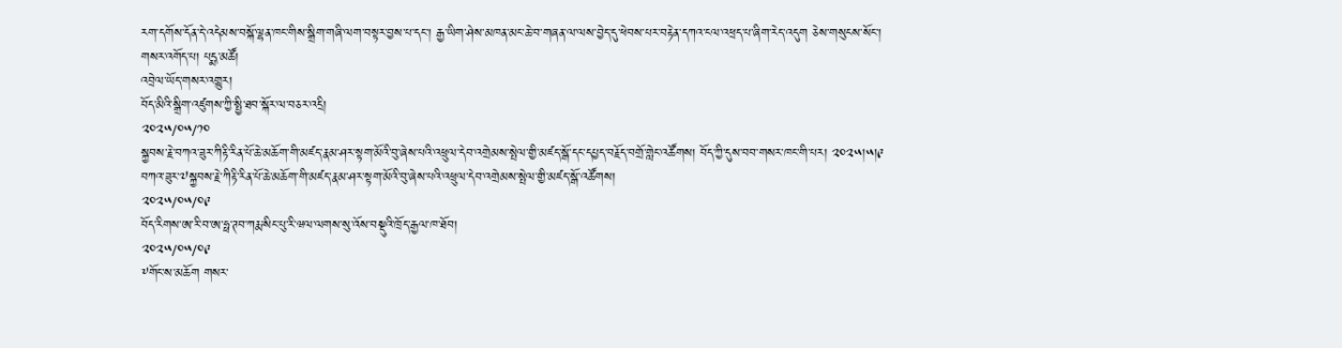རག་དགོས་དོན་དེ་འདེམས་བསྐོ་ལྷན་ཁང་གིས་སྒྲིག་གཞི་ལག་བསྟར་བྱས་པ་དང་། རྒྱ་ཡིག་ཤེས་མཁན་མང་ཆེ་བ་གཞན་ལ་ལས་བྱེད་དུ་ཕེབས་པར་བརྟེན་དཀའ་ངལ་འཕྲད་པ་ཞིག་རེད་འདུག ཅེས་གསུངས་སོང་།
གསར་འགོད་པ། པདྨ་མཚོ།
འབྲེལ་ཡོད་གསར་འགྱུར།
བོད་མིའི་སྒྲིག་འཛུགས་ཀྱི་སྤྱི་ཐབ་སྐོར་ལ་བཅར་འདྲི།
༢༠༢༥/༠༥/༡༠
སྐྱབས་རྗེ་བཀའ་ཟུར་ཀིརྟི་རིན་པོ་ཆེ་མཆོག་གི་མཛད་རྣམ་ཤར་སྟག་མོའི་བུ་ཞེས་པའི་འཕྲུལ་དེབ་འགྲེམས་སྤེལ་གྱི་མཛད་སྒོ་དང་དཔྱད་བརྗོད་བགྲོ་གླེང་འཚོགས། བོད་ཀྱི་དུས་བབ་གསར་ཁང་གི་པར། ༢༠༢༥།༥།༩
བཀའ་ཟུར་༧སྐྱབས་རྗེ་ཀིརྟི་རིན་པོ་ཆེ་མཆོག་གི་མཛད་རྣམ་ཤར་སྟག་མོའི་བུ་ཞེས་པའི་འཕྲུལ་དེབ་འགྲེམས་སྤེལ་གྱི་མཛད་སྒོ་འཚོགས།
༢༠༢༥/༠༥/༠༩
བོད་རིགས་ཨ་རི་བ་ཨ་ཧྥ་ཊབ་ཀརྨ་སིང་པུ་རི་ཝལ་ལགས་སུ་འོས་བསྡུའི་ཁྲོད་རྒྱལ་ཁ་ཐོབ།
༢༠༢༥/༠༥/༠༩
༸གོང་ས་མཆོག གསར་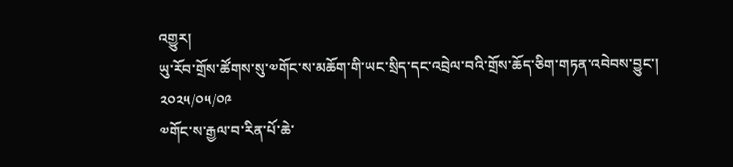འགྱུར།
ཡུ་རོབ་གྲོས་ཚོགས་སུ་༧གོང་ས་མཆོག་གི་ཡང་སྲིད་དང་འབྲེལ་བའི་གྲོས་ཆོད་ཅིག་གཏན་འབེབས་བྱུང་།
༢༠༢༥/༠༥/༠༩
༧གོང་ས་རྒྱལ་བ་རིན་པོ་ཆེ་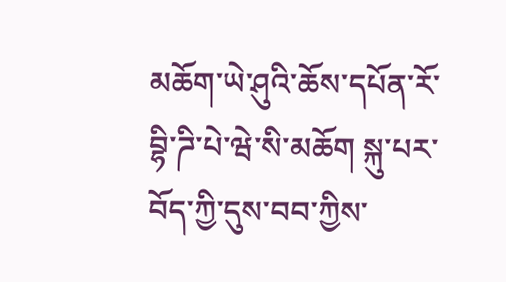མཆོག་ཡེ་ཤུའི་ཆོས་དཔོན་རོ་བྷི་ཌི་པེ་ཝེ་སི་མཆོག སྐུ་པར་བོད་ཀྱི་དུས་བབ་ཀྱིས་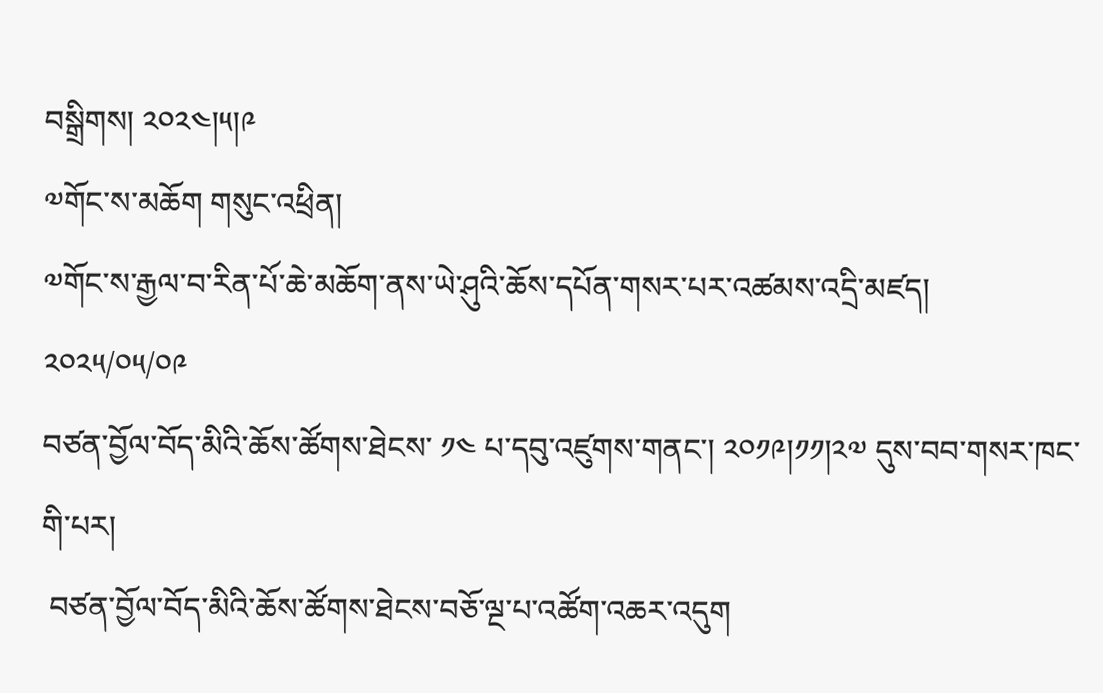བསྒྲིགས། ༢༠༢༤།༥།༩
༧གོང་ས་མཆོག གསུང་འཕྲིན།
༧གོང་ས་རྒྱལ་བ་རིན་པོ་ཆེ་མཆོག་ནས་ཡེ་ཤུའི་ཆོས་དཔོན་གསར་པར་འཚམས་འདྲི་མཛད།
༢༠༢༥/༠༥/༠༩
བཙན་བྱོལ་བོད་མིའི་ཆོས་ཚོགས་ཐེངས་ ༡༤ པ་དབུ་འཛུགས་གནང་། ༢༠༡༩།༡༡།༢༧ དུས་བབ་གསར་ཁང་གི་པར།
 བཙན་བྱོལ་བོད་མིའི་ཆོས་ཚོགས་ཐེངས་བཅོ་ལྔ་པ་འཚོག་འཆར་འདུག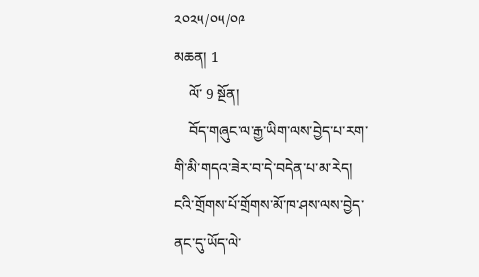༢༠༢༥/༠༥/༠༩
མཆན། 1
    ལོ་ 9 སྔོན།
    བོད་གཞུང་ལ་རྒྱ་ཡིག་ལས་བྱེད་པ་རག་གི་མི་གདའ་ཟེར་བ་དེ་བདེན་པ་མ་རེད། ངའི་གྲོགས་པོ་གྲོགས་མོ་ཁ་ཤས་ལས་བྱེད་ནང་དུ་ཡོད་ལེ་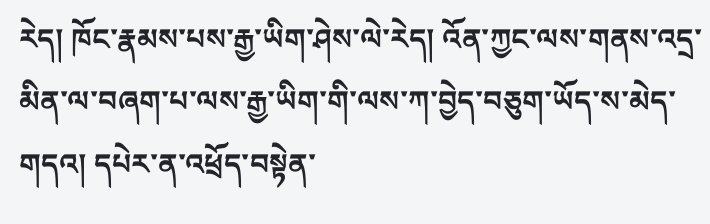རེད། ཁོང་རྣམས་པས་རྒྱ་ཡིག་ཤེས་ལེ་རེད། འོན་ཀྱང་ལས་གནས་འདྲ་མིན་ལ་བཞག་པ་ལས་རྒྱ་ཡིག་གི་ལས་ཀ་བྱེད་བཅུག་ཡོད་ས་མེད་གདའ། དཔེར་ན་འཕྲོད་བསྟེན་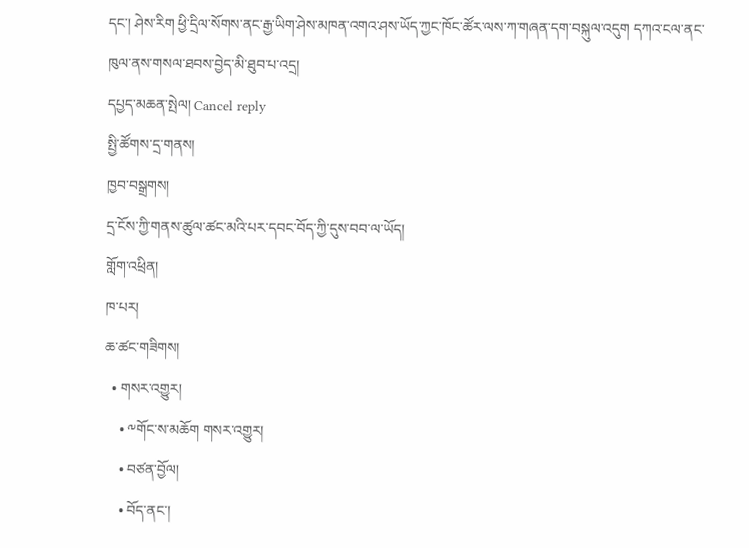དང་། ཤེས་རིག ཕྱི་དྲིལ་སོགས་ནང་རྒྱ་ཡིག་ཤེས་མཁན་འགའ་ཤས་ཡོད་ཀྱང་ཁོང་ཚོར་ལས་ཀ་གཞན་དག་བསྐུལ་འདུག དཀའ་ངལ་ནང་ཁུལ་ནས་གསལ་ཐབས་བྱེད་མི་ཐུབ་པ་འདྲ།
དཔྱད་མཆན་སྤེལ། Cancel reply
སྤྱི་ཚོགས་དྲ་གནས།
ཁྱབ་བསྒྲགས།
དྲ་ངོས་ཀྱི་གནས་ཚུལ་ཚང་མའི་པར་དབང་བོད་ཀྱི་དུས་བབ་ལ་ཡོད།
གློག་འཕྲིན།
ཁ་པར།
ཆ་ཚང་གཟིགས།
  • གསར་འགྱུར།
    • ༸གོང་ས་མཆོག གསར་འགྱུར།
    • བཙན་བྱོལ།
    • བོད་ནང་།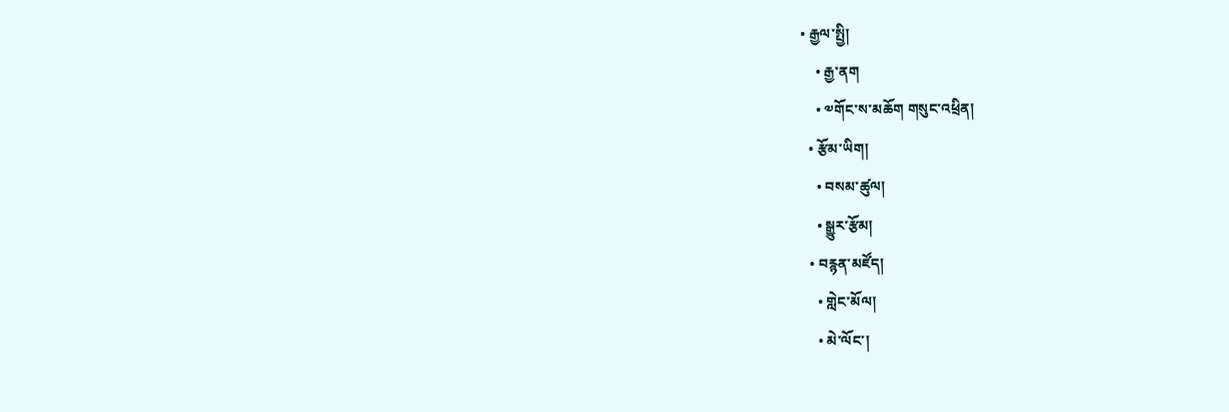• རྒྱལ་སྤྱི།
    • རྒྱ་ནག
    • ༧གོང་ས་མཆོག གསུང་འཕྲིན།
  • རྩོམ་ཡིག།
    • བསམ་ཚུལ།
    • སྒྱུར་རྩོམ།
  • བརྙན་མཛོད།
    • གླེང་མོལ།
    • མེ་ལོང་།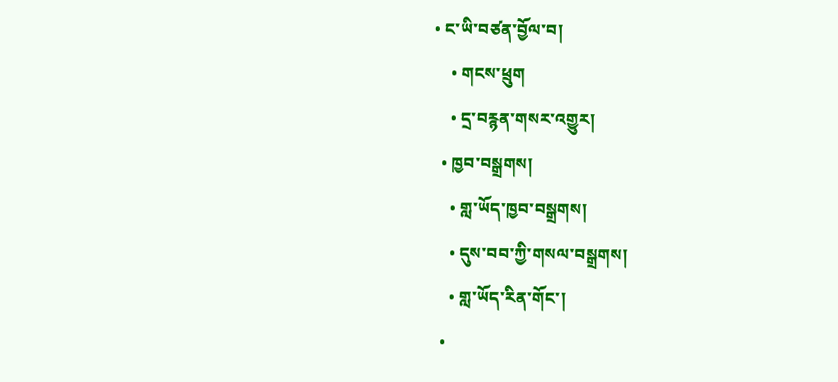• ང་ཡི་བཙན་བྱོལ་བ།
    • གངས་ཕྲུག
    • དྲ་བརྙན་གསར་འགྱུར།
  • ཁྱབ་བསྒྲགས།
    • གླ་ཡོད་ཁྱབ་བསྒྲགས།
    • དུས་བབ་ཀྱི་གསལ་བསྒྲགས།
    • གླ་ཡོད་རིན་གོང་།
  •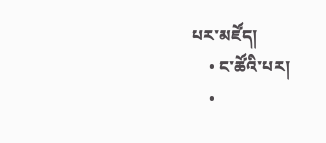པར་མཛོད།
    • ང་ཚོའི་པར།
    •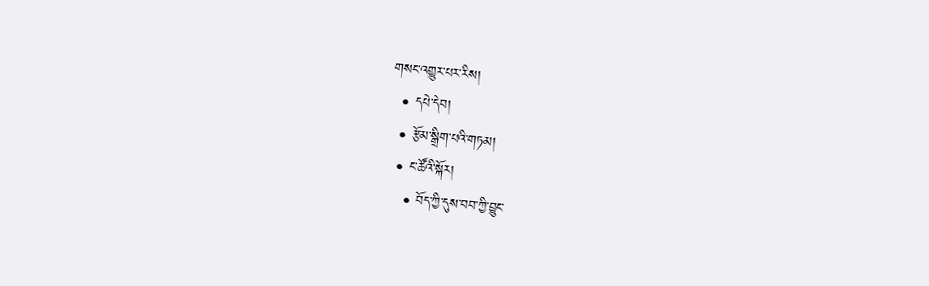གསང་འགྱུར་པར་རིས།
  • དཔེ་དེབ།
  • རྩོམ་སྒྲིག་པའི་གཏམ།
  • ང་ཚོའི་སྐོར།
    • བོད་ཀྱི་དུས་བབ་ཀྱི་བྱུང་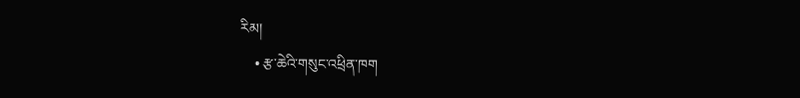རིམ།
    • རྩ་ཆེའི་གསུང་འཕྲིན་ཁག